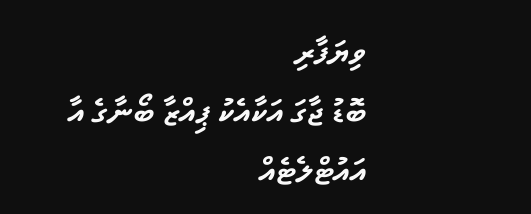ވިޔަފާރި
ބޮޑު ޖާގަ އަކާއެކު ޕިއްޒާ ބޯނާގެ އާ އައުޓްލެޓެއް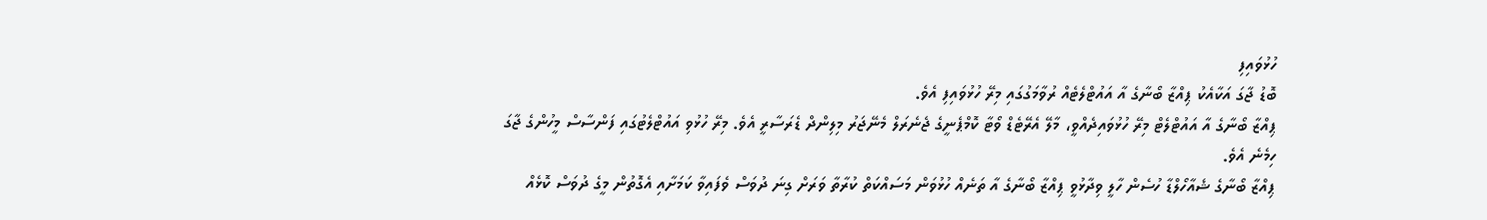ހުޅުވައިފި
ބޮޑު ޖާގަ އަކާއެކު ޕިއްޒާ ބޯނާގެ އާ އައުޓްލެޓެއް ރުވާމަގުގައި މިރޭ ހުޅުވައިފި އެވެ.
ޕިއްޒާ ބޯނާގެ އާ އައުޓްލެޓް މިރޭ ހުޅުވައިދެއްވީ، މާލޭ އެރޭޓެޑް ވޯޓާ ކޮމްޕެނީގެ ޖެނެރަލް މެނޭޖަރު މިލިންދް ޑެރަސާރީ އެވެ. މިރޭ ހުޅުވި އައުޓްލެޓުގައި ފަންސާސް މީހުންގެ ޖާގަ ހިމެނެ އެވެ.
ޕިއްޒާ ބޯނާގެ ޝެއާހޯލްޑާ ހުސެން ހާލީ ވިދާޅުވީ ޕިއްޒާ ބޯނާގެ އާ ތަނެއް ހުޅުވަން މަސައްކަތް ކުރާތާ ވަރަށް ގިނަ ދުވަސް ވެފައިވާ ކަމަށާއި އެގޮތުން މީގެ ދުވަސް ކޮޅެއް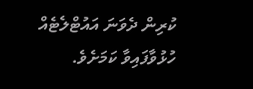ކުރިން ދެވަނަ އައުޓްލެޓެއް ހުޅުވާފައިވާ ކަމަށެވެ.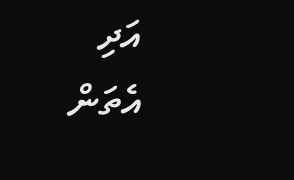އަދި އެތަން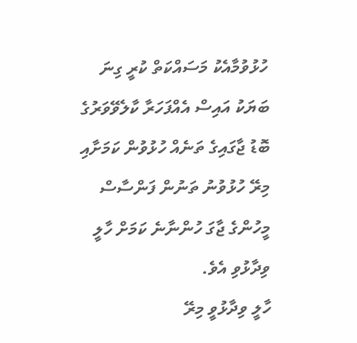ހުޅުވުމާއެކު މަސައްކަތް ކުރީ ގިނަ ބަޔަކު އައިސް އެއްފަހަރާ ކާލެވޭވަރުގެ ބޮޑު ޖާގައިގެ ތަނެއް ހުޅުވުން ކަމަށާއި މިރޭ ހުޅުވުނު ތަނުން ފަންސާސް މީހުންގެ ޖާގަ ހުންނާނެ ކަމަށް ހާލީ ވިދާޅުވި އެވެ.
ހާލީ ވިދާޅުވީ މިރޭ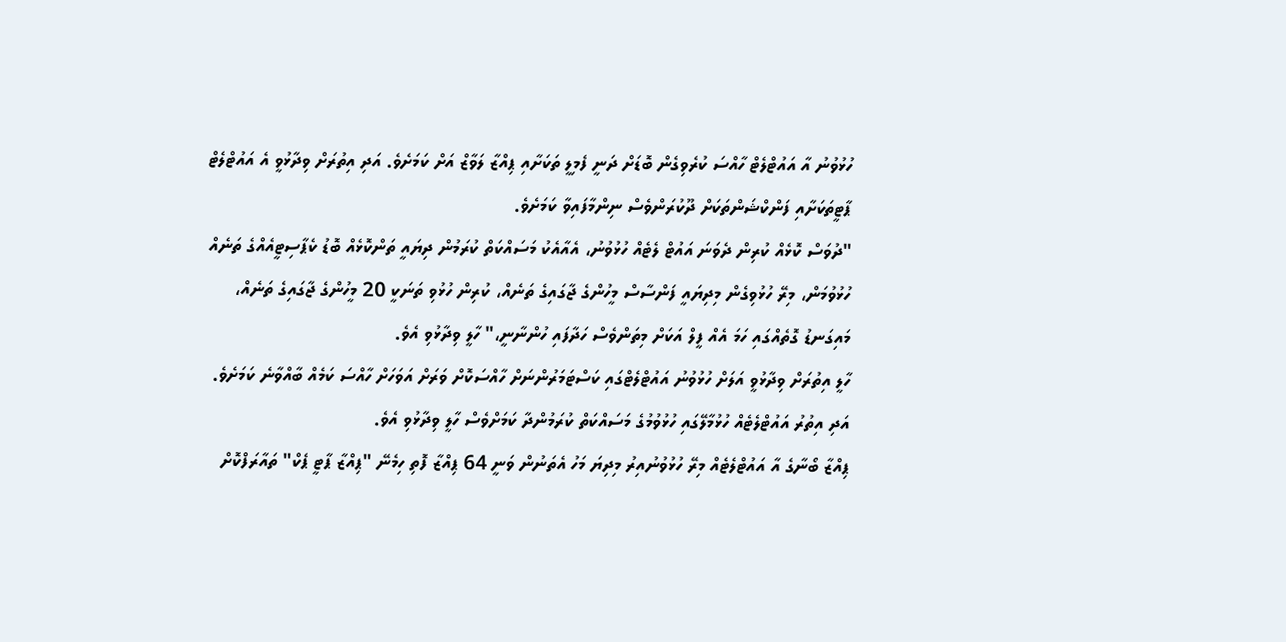ހުޅުވުނު އާ އައުޓްލެޓް ހާއްސަ ކުރެވިގެން ބޮޑަށް ދަނީ ފެމިލީ ތަކަށާއި ޕިއްޒާ ލަވާޒް އަށް ކަމަށެވެ. އަދި އިތުރަށް ވިދާޅުވީ އެ އައުޓްލެޓް ޕާޓީތަކަށާއި ފަންކްޝަންތަކަށް ދޫކުރަންވެސް ނިންމާފައިވާ ކަމަށެވެ.
"ދުވަސް ކޮޅެއް ކުރިން ދެވަނަ އައުޓް ލެޓެއް ހުޅުވުނު، އެއާއެކު މަސައްކަތް ކުރަމުން ދިޔައީ ތަންކޮޅެއް ބޮޑު ކެޕާސިޓީއެއްގެ ތަނެއް ހުޅުވުމަން، މިރޭ ހުޅުވިގެން މިދިޔައީ ފަންސާސް މީހުންގެ ޖާގައިގެ ތަނެއް، ކުރިން ހުޅުވި ތަނަކީ 20 މީހުންގެ ޖާގައިގެ ތަނެއް، މައިގަނޑު ގޮތެއްގައި ހަމަ އެއް ފީލް އަކަށް މިތަންވެސް ހަދާފައި ހުންނާނީ،" ހާލީ ވިދާޅުވި އެވެ.
ހާލީ އިތުރަށް ވިދާޅުވީ އަލަށް ހުޅުވުނު އައުޓްލެޓްގައި ކަސްޓަމަރުންނަށް ހާއްސަކޮށް ވަރަށް އަވަހަށް ހާއްސަ ކަމެއް ބާއްވާނެ ކަމަށެވެ. އަދި އިތުރު އައުޓްލެޓެއް ހުޅުމާލޭގައި ހުޅުވުމުގެ މަސައްކަތް ކުރަމުންދާ ކަމަށްވެސް ހާލީ ވިދާޅުވި އެވެ.
ޕިއްޒާ ބޯނާގެ އާ އައުޓްލެޓެއް މިރޭ ހުޅުވުނުއިރު މިދިޔަ މަހު އެތަނުން ވަނީ 64 ޕިއްޒާ ފޮތި ހިމެނޭ "ޕިއްޒާ ޕާޓީ ޕެކް" ތައާރަފްކޮށް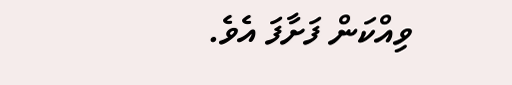ވިއްކަން ފަށާފަ އެވެ.